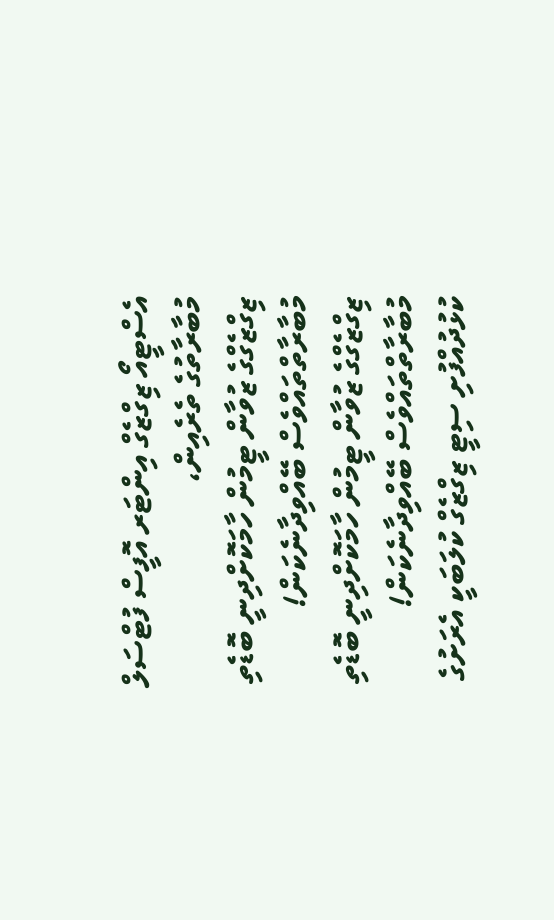އެސްޓީއޯ ޒިގްޒެގް އިންޓަރ އޮފީސް ފުޓްސަލް މުބާރާތުގެ ތެރެއިން،
ޒިގްޒެގްގެ ޒުވާން ޓީމުން ހާމަކޮށްދިނީ ބޮޑެތި މުބާރާތްތައްވެސް ބޭއްވިދާނެކަން!
ޒިގްޒެގްގެ ޒުވާން ޓީމުން ހާމަކޮށްދިނީ ބޮޑެތި މުބާރާތްތައްވެސް ބޭއްވިދާނެކަން!
ކުޅުދުއްފުށި ސިޓީ ޒިގްޒެގް ކުލަބަކީ އެރަށުގެ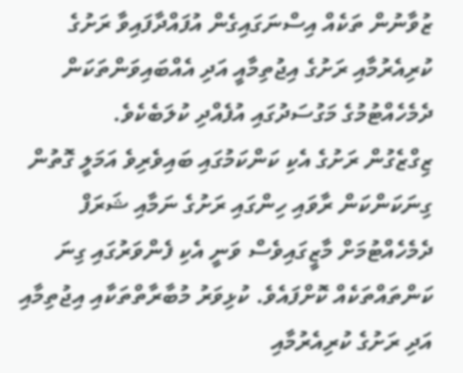ޒުވާނުން ތަކެއް އިސްނަގައިގެން އުފައްދާފައިވާ ރަށުގެ ކުރިއެރުމާއި ރަށުގެ އިޖުތިމާއީ އަދި އެއްބައިވަންތަކަން ދެމެހެއްޓުމުގެ މަގުސަދުގައި އުފެއްދި ކުލަބެކެވެ.
ޒިގްޒެގުން ރަށުގެ އެކި ކަންކަމުގައި ބައިވެރިވެ އަމަލީ ގޮތުން ގިނަކަންކަން ރާވައި ހިންގައި ރަށުގެ ނަމާއި ޝަރަފް ދެމެހެއްޓުމަށް މާޒީގައިވެސް ވަނީ އެކި ފެންވަރުގައި ގިނަ ކަންތައްތަކެއް ކޮށްފައެވެ. ކުޅިވަރު މުބާރާތްތަކާއި އިޖުތިމާއި އަދި ރަށުގެ ކުރިއެރުމާއި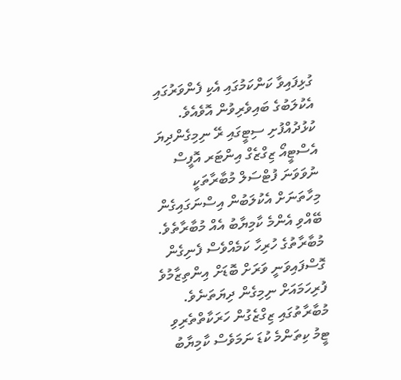ގުޅިފައިވާ ކަންކަމުގައި އެކި ފެންވަރުގައި އެކުލަބުގެ ބައިވެރިވުން އޮވެއެވެ.
ކުޅުދުއްފުށި ސިޓީގައި ރޭ ނިމިގެންދިޔަ އެސްޓީއޯ ޒިގްޒެގް އިންޓަރ އޮފީސް ނުވަވަނަ ފުޓްސަލް މުބާރާތަކީ މިހާތަނަށް އެކުލަބުން އިސްނަގައިގެން ބޭއްވި އެންމެ ކާމިޔާބު އެއް މުބާރާތެވެ. މުބާރާތުގެ ހުރިހާ ކަމެއްވެސް ފެނިގެން ގޮސްފައިވަނީ ވަރަށް ބޮޑަށް އިންތިޒާމުވެ ފުރިހަމައަށް ނިމިގެން ދިޔަތަނެވެ. މުބާރާތުގައި ޒިގްޒެގުން ހަރަކާތްތެރިވި ޓީމު ކިތަންމެ ކުޑަ ނަމަވެސް ކާމިޔާބު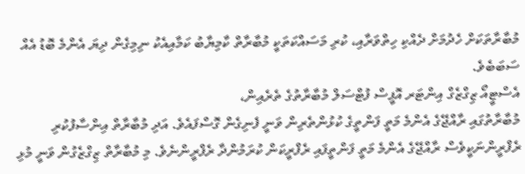މުބާރާތަކަށް ހެދުމަށް ދެއްކި ހިތްވަރާއި، ކުރި މަސައްކަތަކީ މުބާރާތް ކާމިޔާބު ކަމާއިއެކު ނިމިގެން ދިޔަ އެންމެ ބޮޑު އެއް ސަބަބެވެ.
އެސްޓީއޯ ޒިގްޒެގް އިންޓަރ އޮފީސް ފުޓްސަލް މުބާރާތުގެ ތެރެއިން،
މުބާރާތުގައި ރާއްޖޭގެ އެންމެ މަތީ ފަންތީގެ ކުޅުންތެރިން ވަނީ ފެނިގެން ގޮސްފައެވެ. އަދި މުބާރާތް އިންސާފުކުރި ރެފްރީންނަކީވެސް ރާއްޖޭގެ އެންމެ މަތީ ފަންތީފައި ރެފްރީކަން ކުރަމުންދާ ރެފްރީންނެވެ. މި މުބާރާތް ޒިގްޒެގުން ވަނީ މުޅި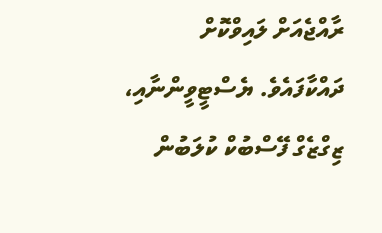ރާއްޖެއަށް ލައިވްކޮށް ދައްކާފައެވެ. ޔެސްޓީވީންނާއި، ޒިގްޒެގް ފޭސްބުކް ކުލަބުން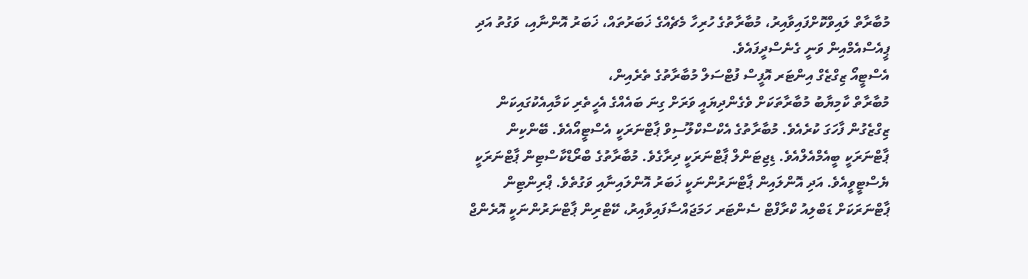މުބާރާތް ލައިވްކޮށްފައިވާއިރު، މުބާރާތުގެ ހުރިހާ މެޗެއްގެ ޚަބަރުތައް، ޚަބަރު އޮންނާއި، ވަގުތު އަދި ޕީއެސްއެމްއިން ވަނީ ގެނެސްދީފައެވެ.
އެސްޓީއޯ ޒިގްޒެގް އިންޓަރ އޮފީސް ފުޓްސަލް މުބާރާތުގެ ތެރެއިން،
މުބާރާތް ކާމިޔާބު މުބާރާތަކަށް ވެގެންދިޔައީ ވަރަށް ގިނަ ބައެއްގެ އެހީތެރި ކަމާއިއެކުގައިކަން ޒިގްޒެގުން ފާހަގަ ކުރެއެވެ. މުބާރާތުގެ އެކްސްކްލޫސިވް ޕާޓްނަރަކީ އެސްޓީއޯއެވެ. ބޭންކިން ޕާޓްނަރަކީ ބީއެމްއެލްއެވެ. ޑިޖިޓަންލް ޕާޓްނަރަކީ ދިރާގެވެ. މުބާރާތުގެ ބްރޯޑްކާސްޓިން ޕާޓްނަރަކީ ޔެސްޓީވީއެވެ. އަދި އޮންލައިން ޕާޓްނަރުންނަކީ ޚަބަރު އޮންލައިނާއި ވަގުތެވެ. ޕްރިންޓިން ޕާޓްނަރަކަށް ޑަބްލިއު ކްރާފްޓް ސެންޓަރ ހަމަޖައްސާފައިވާއިރު، ކޭޓްރިން ޕާޓްނަރުންނަކީ އޮރެންޖް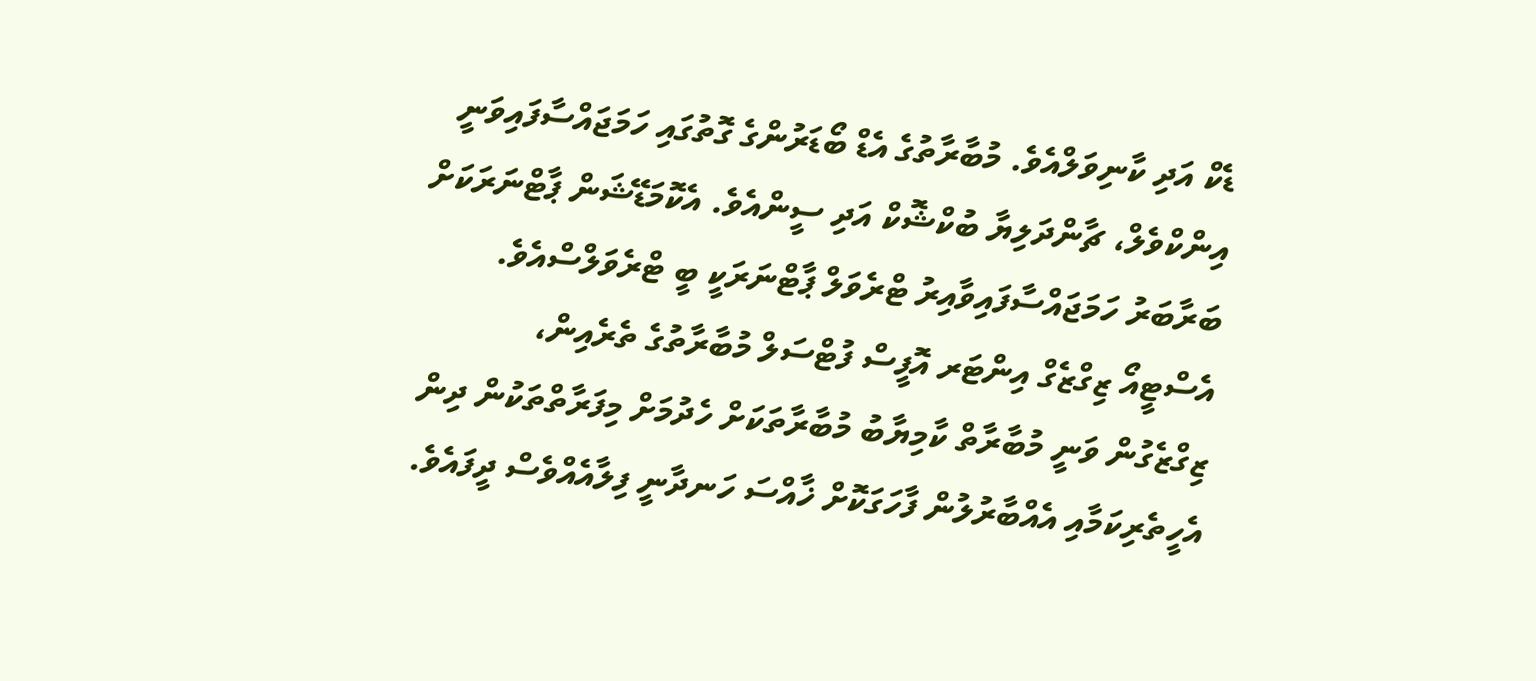ޑެކް އަދި ކާނިވަލްއެވެ. މުބާރާތުގެ އެޑް ބޯޑަރުންގެ ގޮތުގައި ހަމަޖައްސާފައިވަނީ އިންކްވެލް، ޗާންދަލިޔާ ބުކްޝޮކް އަދި ސީންއެވެ. އެކޮމަޑޭޝަން ޕާޓްނަރަކަށް ބަރާބަރު ހަމަޖައްސާފައިވާއިރު ޓްރެވަލް ޕާޓްނަރަކީ ބީ ޓްރެވަލްސްއެވެ.
އެސްޓީއޯ ޒިގްޒެގް އިންޓަރ އޮފީސް ފުޓްސަލް މުބާރާތުގެ ތެރެއިން،
ޒިގްޒެގުން ވަނީ މުބާރާތް ކާމިޔާބު މުބާރާތަކަށް ހެދުމަށް މިފަރާތްތަކުން ދިން އެހީތެރިކަމާއި އެއްބާރުލުން ފާހަގަކޮށް ޚާއްސަ ހަނދާނީ ފިލާއެއްވެސް ދީފައެވެ.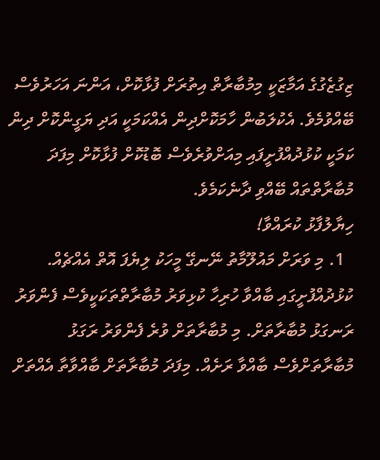ޒިގުޒެގުގެ އަމާޒަކީ މިމުބާރާތް އިތުރަށް ފުޅާކޮށް، އަންނަ އަހަރުވެސް ބޭއްވުމެވެ. އެކުލަބުން ހާމަކޮށްދިން އެއްކަމަކީ އަދި ޔަގީންކޮށް ދިން ކަމަކީ ކުޅުދުއްފުށީފައި މިއަށްވުރެވެސް ބޮޑުކޮށް ފުޅާކޮށް މިފަދަ މުބާރާތްތައް ބޭއްވި ދާނެކަމެވެ.
ހިޔާލުފާޅު ކުރައްވާ!
  1. މި ވަރަށް މައުލޫމާތު ނޭނގޭ މީހަކު ލިޔެފަ އޮތް އެއްޗެއް. ކުޅުދުއްފުށީގައި ބާއްވާ ހުރިހާ ކުޅިވަރު މުބާރާތްތަކަކީވެސް ފެންވަރު ރަނގަޅު މުބާރާތަށް. މި މުބާރާތަށް ވުރެ ފެންވަރު ރަގަޅު މުބާރާތަށްވެސް ބާއްވާ ރަށެއް. މިފަދަ މުބާރާތަށް ބާއްވާތާ އެއްތަށް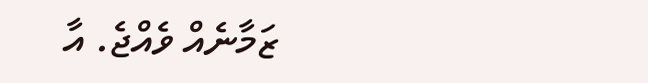ޒަމާނެއް ވެއްޖެ. އާ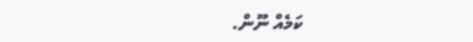ކަމެއް ނޫން.